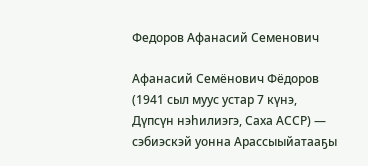Федоров Афанасий Семенович

Афанасий Семёнович Фёдоров (1941 сыл муус устар 7 күнэ, Дүпсүн нэһилиэгэ, Саха АССР) — сэбиэскэй уонна Арассыыйатааҕы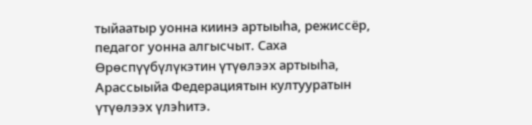тыйаатыр уонна киинэ артыыһа, режиссёр, педагог уонна алгысчыт. Саха Өрөспүүбүлүкэтин үтүөлээх артыыһа, Арассыыйа Федерациятын култууратын үтүөлээх үлэһитэ.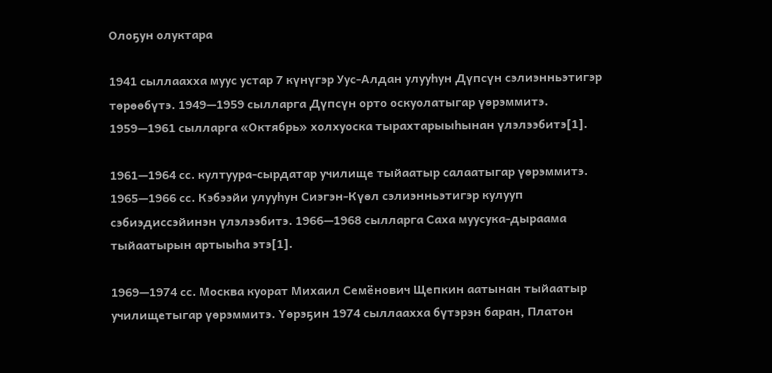Олоҕун олуктара

1941 сыллаахха муус устар 7 күнүгэр Уус-Алдан улууһун Дүпсүн сэлиэнньэтигэр төрөөбүтэ. 1949—1959 сылларга Дүпсүн орто оскуолатыгар үөрэммитэ. 1959—1961 сылларга «Октябрь» холхуоска тырахтарыыһынан үлэлээбитэ[1].

1961—1964 сс. култуура-сырдатар училище тыйаатыр салаатыгар үөрэммитэ. 1965—1966 сс. Кэбээйи улууһун Сиэгэн-Күөл сэлиэнньэтигэр кулууп сэбиэдиссэйинэн үлэлээбитэ. 1966—1968 сылларга Саха муусука-дыраама тыйаатырын артыыһа этэ[1].

1969—1974 сс. Москва куорат Михаил Семёнович Щепкин аатынан тыйаатыр училищетыгар үөрэммитэ. Үөрэҕин 1974 сыллаахха бүтэрэн баран, Платон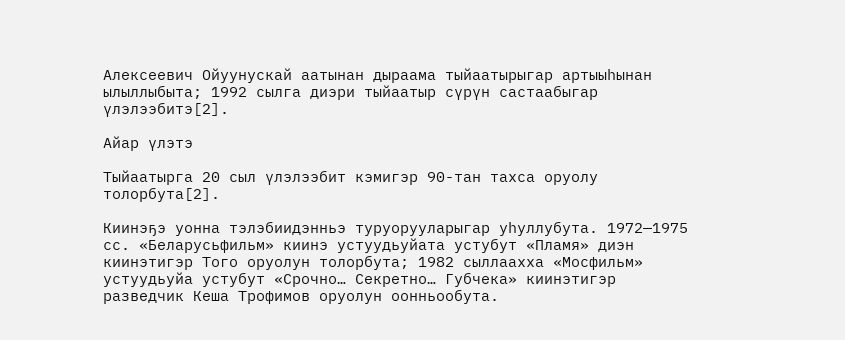Алексеевич Ойуунускай аатынан дыраама тыйаатырыгар артыыһынан ылыллыбыта; 1992 сылга диэри тыйаатыр сүрүн састаабыгар үлэлээбитэ[2].

Айар үлэтэ

Тыйаатырга 20 сыл үлэлээбит кэмигэр 90-тан тахса оруолу толорбута[2].

Киинэҕэ уонна тэлэбиидэнньэ туруорууларыгар уһуллубута. 1972—1975 сс. «Беларусьфильм» киинэ устуудьуйата устубут «Пламя» диэн киинэтигэр Того оруолун толорбута; 1982 сыллаахха «Мосфильм» устуудьуйа устубут «Срочно… Секретно… Губчека» киинэтигэр разведчик Кеша Трофимов оруолун оонньообута.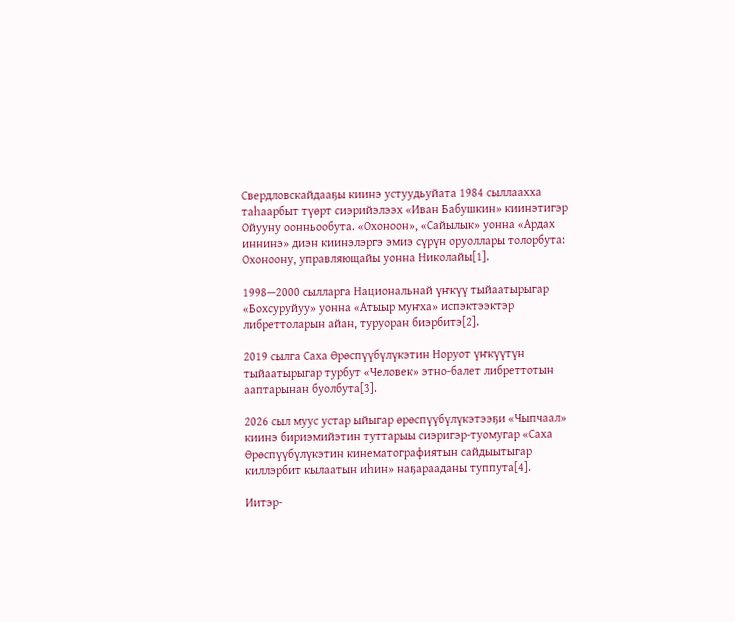Свердловскайдааҕы киинэ устуудьуйата 1984 сыллаахха таһаарбыт түөрт сиэрийэлээх «Иван Бабушкин» киинэтигэр Ойууну оонньообута. «Охоноон», «Сайылык» уонна «Ардах иннинэ» диэн киинэлэргэ эмиэ сүрүн оруоллары толорбута: Охоноону, управляющайы уонна Николайы[1].

1998—2000 сылларга Национальнай үҥкүү тыйаатырыгар «Бохсуруйуу» уонна «Атыыр муҥха» испэктээктэр либреттоларын айан, туруоран биэрбитэ[2].

2019 сылга Саха Өрөспүүбүлүкэтин Норуот үҥкүүтүн тыйаатырыгар турбут «Человек» этно-балет либреттотын ааптарынан буолбута[3].

2026 сыл муус устар ыйыгар өрөспүүбүлүкэтээҕи «Чыпчаал» киинэ бириэмийэтин туттарыы сиэригэр-туомугар «Саха Өрөспүүбүлүкэтин кинематографиятын сайдыытыгар киллэрбит кылаатын иһин» наҕарааданы туппута[4].

Иитэр-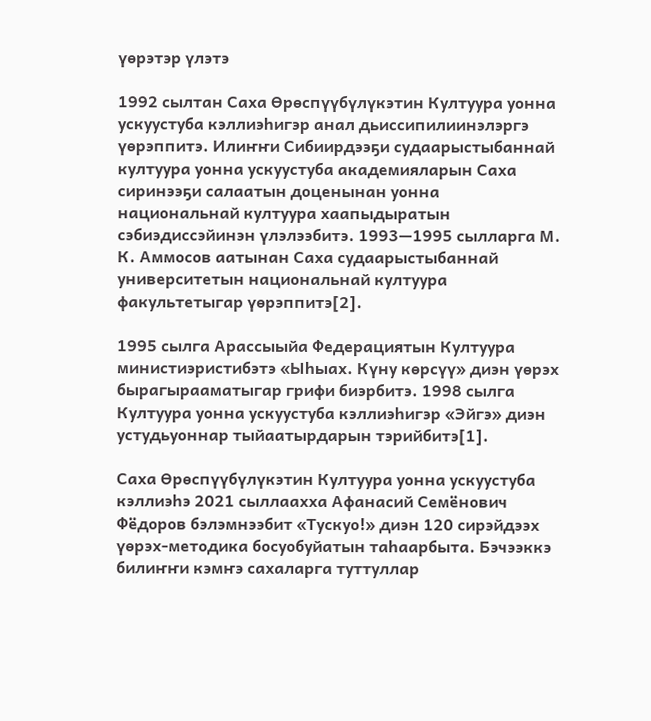үөрэтэр үлэтэ

1992 сылтан Саха Өрөспүүбүлүкэтин Култуура уонна ускуустуба кэллиэһигэр анал дьиссипилиинэлэргэ үөрэппитэ. Илиҥҥи Сибиирдээҕи судаарыстыбаннай култуура уонна ускуустуба академияларын Саха сиринээҕи салаатын доценынан уонна национальнай култуура хаапыдыратын сэбиэдиссэйинэн үлэлээбитэ. 1993—1995 сылларга М. К. Аммосов аатынан Саха судаарыстыбаннай университетын национальнай култуура факультетыгар үөрэппитэ[2].

1995 сылга Арассыыйа Федерациятын Култуура министиэристибэтэ «Ыһыах. Күну көрсүү» диэн үөрэх бырагырааматыгар грифи биэрбитэ. 1998 сылга Култуура уонна ускуустуба кэллиэһигэр «Эйгэ» диэн устудьуоннар тыйаатырдарын тэрийбитэ[1].

Саха Өрөспүүбүлүкэтин Култуура уонна ускуустуба кэллиэһэ 2021 сыллаахха Афанасий Семёнович Фёдоров бэлэмнээбит «Тускуо!» диэн 120 сирэйдээх үөрэх-методика босуобуйатын таһаарбыта. Бэчээккэ билиҥҥи кэмҥэ сахаларга туттуллар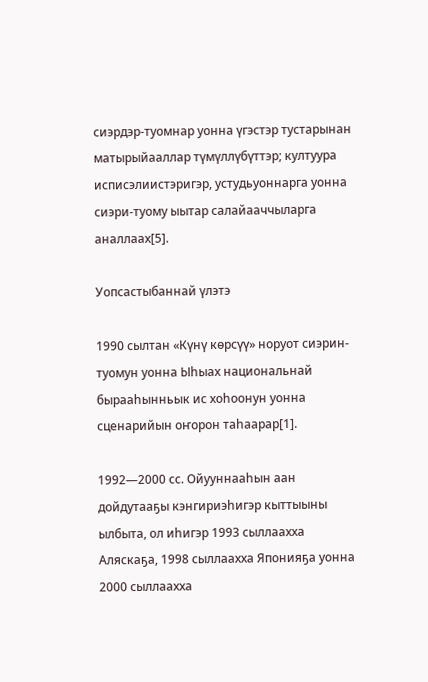сиэрдэр-туомнар уонна үгэстэр тустарынан матырыйааллар түмүллүбүттэр; култуура исписэлиистэригэр, устудьуоннарга уонна сиэри-туому ыытар салайааччыларга аналлаах[5].

Уопсастыбаннай үлэтэ

1990 сылтан «Күнү көрсүү» норуот сиэрин-туомун уонна Ыһыах национальнай бырааһынньык ис хоһоонун уонна сценарийын оҥорон таһаарар[1].

1992—2000 сс. Ойууннааһын аан дойдутааҕы кэнгириэһигэр кыттыыны ылбыта, ол иһигэр 1993 сыллаахха Аляскаҕа, 1998 сыллаахха Японияҕа уонна 2000 сыллаахха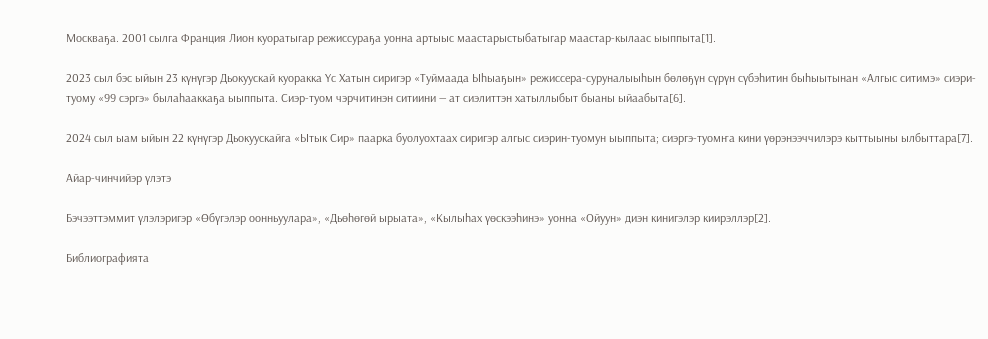Москваҕа. 2001 сылга Франция Лион куоратыгар режиссураҕа уонна артыыс маастарыстыбатыгар маастар-кылаас ыыппыта[1].

2023 сыл бэс ыйын 23 күнүгэр Дьокуускай куоракка Үс Хатын сиригэр «Туймаада Ыһыаҕын» режиссера-суруналыыһын бөлөҕүн сүрүн сүбэһитин быһыытынан «Алгыс ситимэ» сиэри-туому «99 сэргэ» былаһааккаҕа ыыппыта. Сиэр-туом чэрчитинэн ситиини — ат сиэлиттэн хатыллыбыт быаны ыйаабыта[6].

2024 сыл ыам ыйын 22 күнүгэр Дьокуускайга «Ытык Сир» паарка буолуохтаах сиригэр алгыс сиэрин-туомун ыыппыта; сиэргэ-туомҥа кини үөрэнээччилэрэ кыттыыны ылбыттара[7].

Айар-чинчийэр үлэтэ

Бэчээттэммит үлэлэригэр «Өбүгэлэр оонньуулара», «Дьөһөгөй ырыата», «Кылыһах үөскээһинэ» уонна «Ойуун» диэн кинигэлэр киирэллэр[2].

Библиографията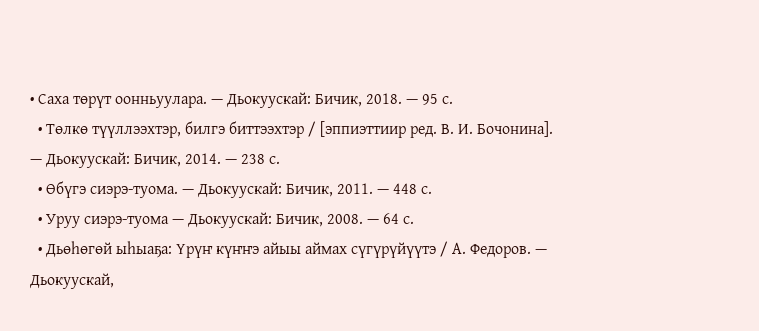• Саха төрүт оонньуулара. — Дьокуускай: Бичик, 2018. — 95 с.
  • Төлкө түүллээхтэр, билгэ биттээхтэр / [эппиэттиир ред. В. И. Бочонина]. — Дьокуускай: Бичик, 2014. — 238 с.
  • Өбүгэ сиэрэ-туома. — Дьокуускай: Бичик, 2011. — 448 с.
  • Уруу сиэрэ-туома — Дьокуускай: Бичик, 2008. — 64 с.
  • Дьөһөгөй ыһыаҕа: Үрүҥ күҥҥэ айыы аймах сүгүрүйүүтэ / А. Федоров. — Дьокуускай,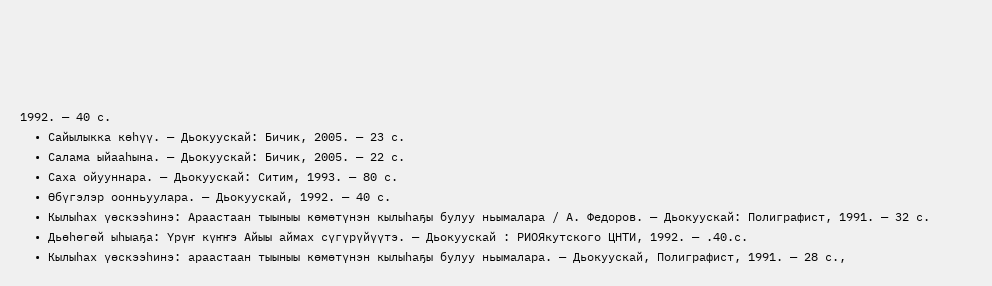1992. — 40 с.
  • Сайылыкка көһүү. — Дьокуускай: Бичик, 2005. — 23 с.
  • Салама ыйааһына. — Дьокуускай: Бичик, 2005. — 22 с.
  • Саха ойууннара. — Дьокуускай: Ситим, 1993. — 80 с.
  • Өбүгэлэр оонньуулара. — Дьокуускай, 1992. — 40 с.
  • Кылыһах үөскээһинэ: Араастаан тыыныы көмөтүнэн кылыһаҕы булуу ньымалара / А. Федоров. — Дьокуускай: Полиграфист, 1991. — 32 с.
  • Дьөһөгөй ыһыаҕа: Үрүҥ күҥҥэ Айыы аймах сүгүрүйүүтэ. — Дьокуускай : РИОЯкутского ЦНТИ, 1992. — .40.с.
  • Кылыһах үөскээһинэ: араастаан тыыныы көмөтүнэн кылыһаҕы булуу ньымалара. — Дьокуускай, Полиграфист, 1991. — 28 с.,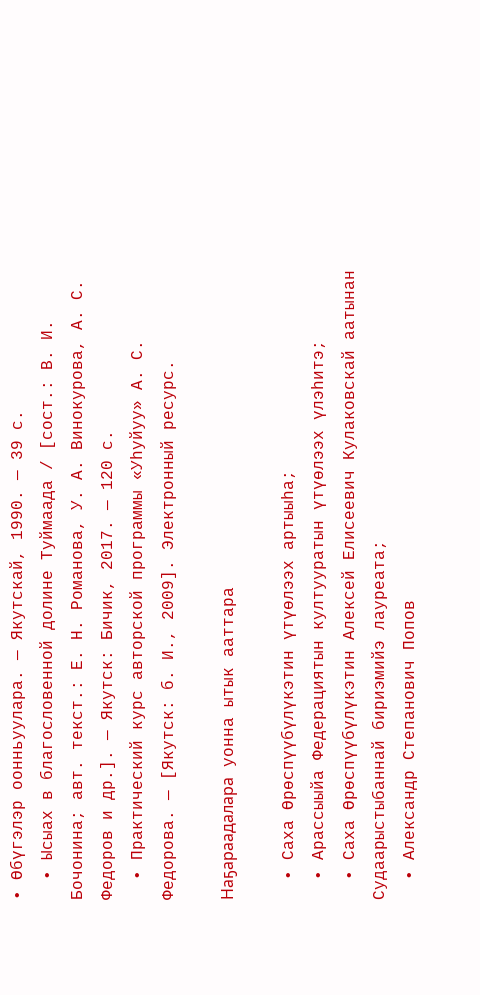• Өбүгэлэр оонньуулара. — Якутскай, 1990. — 39 с.
  • Ысыах в благословенной долине Туймаада / [сост.: В. И. Бочонина; авт. текст.: Е. Н. Романова, У. А. Винокурова, А. С. Федоров и др.]. — Якутск: Бичик, 2017. — 120 с.
  • Практический курс авторской программы «Уһуйуу» А. С. Федорова. — [Якутск: б. И., 2009]. Электронный ресурс.

Наҕараадалара уонна ытык ааттара

  • Саха Өрөспүүбүлүкэтин үтүөлээх артыыһа;
  • Арассыыйа Федерациятын култууратын үтүөлээх үлэһитэ;
  • Саха Өрөспүүбүлүкэтин Алексей Елисеевич Кулаковскай аатынан Судаарыстыбаннай бириэмийэ лауреата;
  • Александр Степанович Попов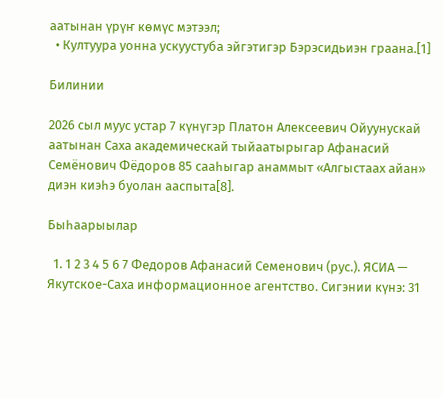аатынан үрүҥ көмүс мэтээл;
  • Култуура уонна ускуустуба эйгэтигэр Бэрэсидьиэн граана.[1]

Билинии

2026 сыл муус устар 7 күнүгэр Платон Алексеевич Ойуунускай аатынан Саха академическай тыйаатырыгар Афанасий Семёнович Фёдоров 85 сааһыгар анаммыт «Алгыстаах айан» диэн киэһэ буолан ааспыта[8].

Быһаарыылар

  1. 1 2 3 4 5 6 7 Федоров Афанасий Семенович (рус.). ЯСИА — Якутское-Саха информационное агентство. Сигэнии күнэ: 31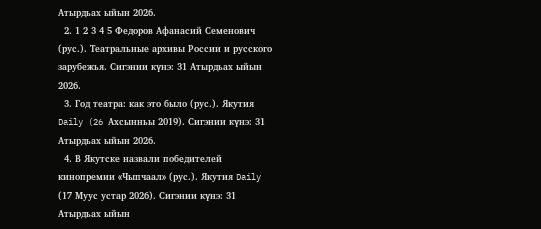Атырдьах ыйын 2026.
  2. 1 2 3 4 5 Федоров Афанасий Семенович (рус.). Театральные архивы России и русского зарубежья. Сигэнии күнэ: 31 Атырдьах ыйын 2026.
  3. Год театра: как это было (рус.). Якутия Daily (26 Ахсынньы 2019). Сигэнии күнэ: 31 Атырдьах ыйын 2026.
  4. В Якутске назвали победителей кинопремии «Чыпчаал» (рус.). Якутия Daily (17 Муус устар 2026). Сигэнии күнэ: 31 Атырдьах ыйын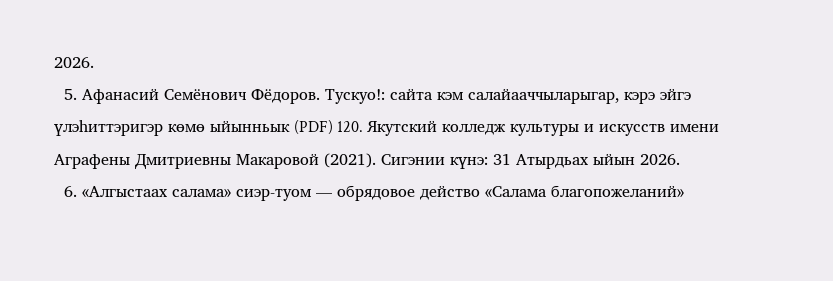2026.
  5. Афанасий Семёнович Фёдоров. Тускуо!: сайта кэм салайааччыларыгар, кэрэ эйгэ үлэһиттэригэр көмө ыйынньык (PDF) 120. Якутский колледж культуры и искусств имени Аграфены Дмитриевны Макаровой (2021). Сигэнии күнэ: 31 Атырдьах ыйын 2026.
  6. «Алгыстаах салама» сиэр-туом — обрядовое действо «Салама благопожеланий»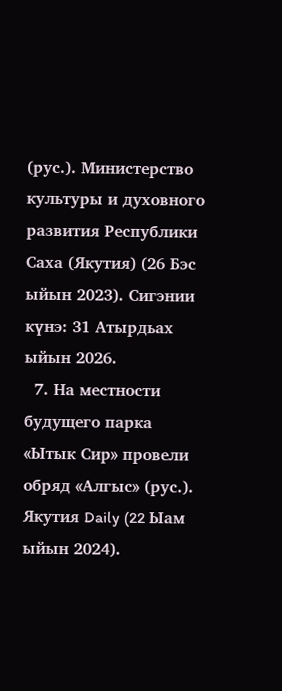(рус.). Министерство культуры и духовного развития Республики Саха (Якутия) (26 Бэс ыйын 2023). Сигэнии күнэ: 31 Атырдьах ыйын 2026.
  7. На местности будущего парка «Ытык Сир» провели обряд «Алгыс» (рус.). Якутия Daily (22 Ыам ыйын 2024).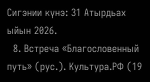Сигэнии күнэ: 31 Атырдьах ыйын 2026.
  8. Встреча «Благословенный путь» (рус.). Культура.РФ (19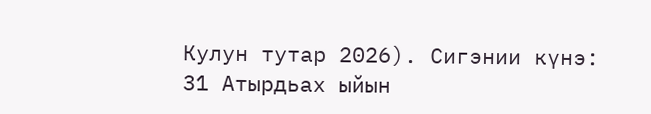Кулун тутар 2026). Сигэнии күнэ: 31 Атырдьах ыйын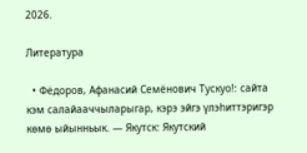2026.

Литература

  • Фёдоров, Афанасий Семёнович Тускуо!: сайта кэм салайааччыларыгар, кэрэ эйгэ үлэһиттэригэр көмө ыйынньык. — Якутск: Якутский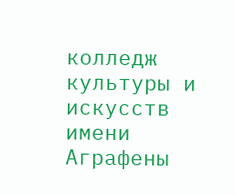колледж культуры и искусств имени Аграфены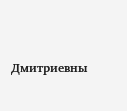Дмитриевны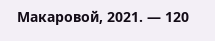Макаровой, 2021. — 120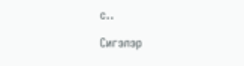с..

Сигэлэр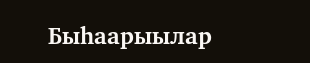Быһаарыылар